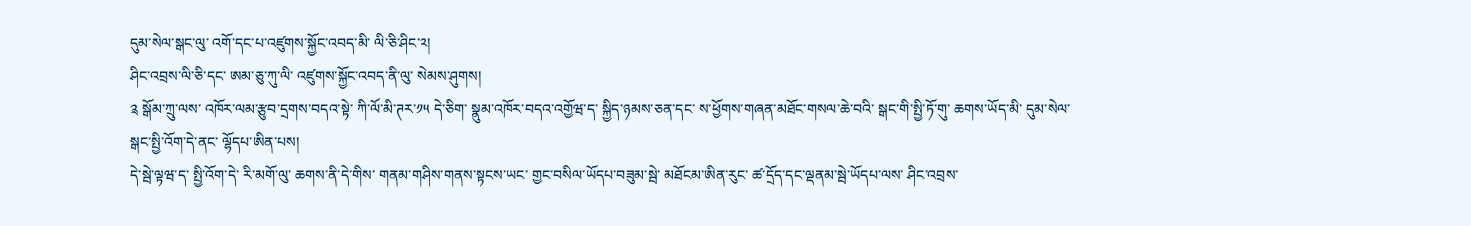དུམ་སེལ་སྒང་ལུ་ འགོ་དང་པ་འཛུགས་སྐྱོང་འབད་མི་ ལི་ཅི་ཤིང་༢།
ཤིང་འབྲས་ལི་ཅི་དང་ ཨམ་ཅུ་ཀུ་ལི་ འཛུགས་སྐྱོང་འབད་ནི་ལུ་ སེམས་ཤུགས།
༉ སྒོམ་ཀྲུ་ལས་ འཁོར་ལམ་རྩུབ་དྲགས་བདའ་སྟེ་ ཀི་ལོ་མི་ཊར་༡༥ དེ་ཅིག་ སྣུམ་འཁོར་བདའ་འགྱོཝ་ད་ སྐྱིད་ཉམས་ཅན་དང་ ས་ཕྱོགས་གཞན་མཐོང་གསལ་ཆེ་བའི་ སྒང་གི་སྤྱི་ཏོ་གུ་ ཆགས་ཡོད་མི་ དུམ་སེལ་སྒང་སྤྱི་འོག་དེ་ནང་ ལྷོདཔ་ཨིན་པས།
དེ་སྦེ་ལྟཝ་ད་ སྤྱི་འོག་དེ་ རི་མགོ་ལུ་ ཆགས་ནི་དེ་གིས་ གནམ་གཤིས་གནས་སྟངས་ཡང་ གྱང་བསིལ་ཡོདཔ་བཟུམ་སྦེ་ མཐོངམ་ཨིན་རུང་ ཚ་དྲོད་དང་ལྡནམ་སྦེ་ཡོདཔ་ལས་ ཤིང་འབྲས་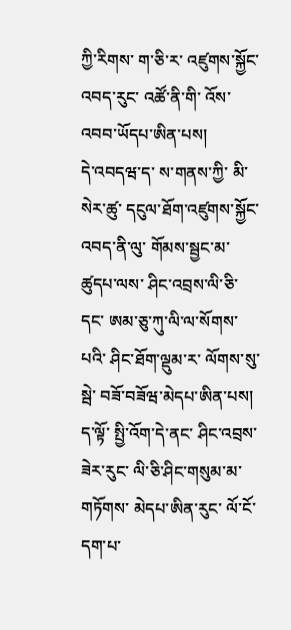ཀྱི་རིགས་ ག་ཅི་ར་ འཛུགས་སྐྱོང་འབད་རུང་ འཚོ་ནི་གི་ འོས་འབབ་ཡོདཔ་ཨིན་པས།
དེ་འབདཝ་ད་ ས་གནས་ཀྱི་ མི་སེར་ཚུ་ དངུལ་ཐོག་འཛུགས་སྐྱོང་འབད་ནི་ལུ་ གོམས་སྦྱང་མ་ཚུདཔ་ལས་ ཤིང་འབྲས་ལི་ཅི་དང་ ཨམ་ཅུ་ཀུ་ལི་ལ་སོགས་པའི་ ཤིང་ཐོག་ལྡུམ་ར་ ལོགས་སུ་སྦེ་ བཟོ་བཟོཝ་མེདཔ་ཨིན་པས།
ད་ལྟོ་ སྤྱི་འོག་དེ་ནང་ ཤིང་འབྲས་ཟེར་རུང་ ལི་ཅི་ཤིང་གསུམ་མ་གཏོགས་ མེདཔ་ཨིན་རུང་ ལོ་ངོ་དག་པ་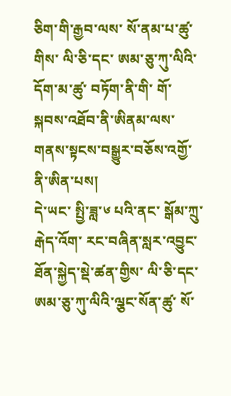ཅིག་གི་རྒྱབ་ལས་ སོ་ནམ་པ་ཚུ་གིས་ ལི་ཅི་དང་ ཨམ་ཅུ་ཀུ་ལིའི་ དོག་མ་ཚུ་ བཏོག་ནི་གི་ གོ་སྐབས་འཐོབ་ནི་ཨིནམ་ལས་ གནས་སྟངས་བསྒྱུར་བཅོས་འགྱོ་ནི་ཨིན་པས།
དེ་ཡང་ སྤྱི་ཟླ་༦ པའི་ནང་ སྒོམ་ཀྲུ་རྒེད་འོག་ རང་བཞིན་སླར་འབྱུང་ཐོན་སྐྱེད་སྡེ་ཚན་གྱིས་ ལི་ཅི་དང་ ཨམ་ཅུ་ཀུ་ལིའི་ལྕང་སོན་ཚུ་ སོ་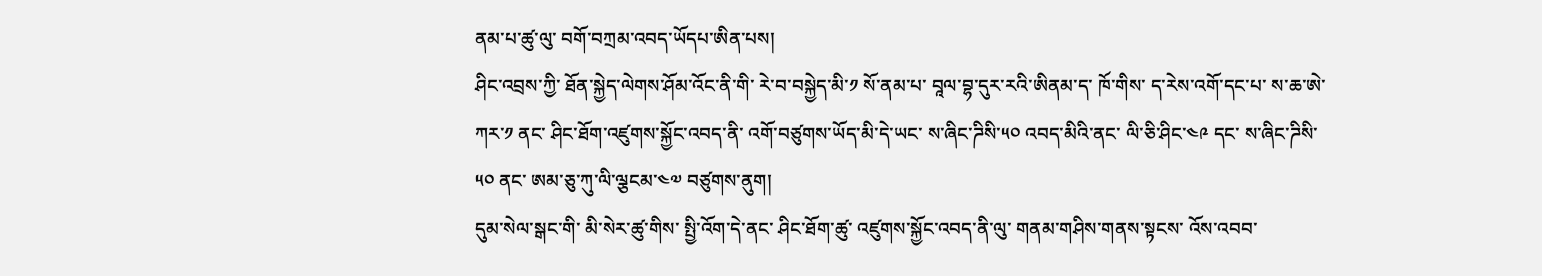ནམ་པ་ཚུ་ལུ་ བགོ་བཀྲམ་འབད་ཡོདཔ་ཨིན་པས།
ཤིང་འབྲས་ཀྱི་ ཐོན་སྐྱེད་ལེགས་ཤོམ་འོང་ནི་གི་ རེ་བ་བསྐྱེད་མི་༡ སོ་ནམ་པ་ བཱལ་བྷ་དུར་རའི་ཨིནམ་ད་ ཁོ་གིས་ ད་རེས་འགོ་དང་པ་ ས་ཆ་ཨེ་ཀར་༡ ནང་ ཤིང་ཐོག་འཛུགས་སྐྱོང་འབད་ནི་ འགོ་བཙུགས་ཡོད་མི་དེ་ཡང་ ས་ཞིང་ཌིསི་༥༠ འབད་མིའི་ནང་ ལི་ཅི་ཤིང་༤༩ དང་ ས་ཞིང་ཌིསི་༥༠ ནང་ ཨམ་ཅུ་ཀུ་ལི་ལྕངམ་༤༧ བཙུགས་ནུག།
དུམ་སེལ་སྒང་གི་ མི་སེར་ཚུ་གིས་ སྤྱི་འོག་དེ་ནང་ ཤིང་ཐོག་ཚུ་ འཛུགས་སྐྱོང་འབད་ནི་ལུ་ གནམ་གཤིས་གནས་སྟངས་ འོས་འབབ་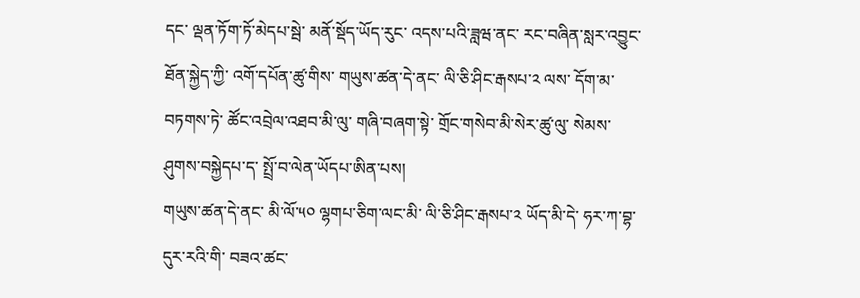དང་ ལྡན་ཏོག་ཏོ་མེདཔ་སྦེ་ མནོ་སྡོད་ཡོད་རུང་ འདས་པའི་ཟླཝ་ནང་ རང་བཞིན་སླར་འབྱུང་ཐོན་སྐྱེད་ཀྱི་ འགོ་དཔོན་ཚུ་གིས་ གཡུས་ཚན་དེ་ནང་ ལི་ཅི་ཤིང་རྒསཔ་༢ ལས་ དོག་མ་བཏགས་ཏེ་ ཚོང་འབྲེལ་འཐབ་མི་ལུ་ གཞི་བཞག་སྟེ་ གྲོང་གསེབ་མི་སེར་ཚུ་ལུ་ སེམས་ཤུགས་བསྐྱེདཔ་ད་ སྤྲོ་བ་ལེན་ཡོདཔ་ཨིན་པས།
གཡུས་ཚན་དེ་ནང་ མི་ལོ་༥༠ ལྷགཔ་ཅིག་ལང་མི་ ལི་ཅི་ཤིང་རྒསཔ་༢ ཡོད་མི་དེ་ ཧར་ཀ་བྷ་དུར་རའི་གི་ བཟའ་ཚང་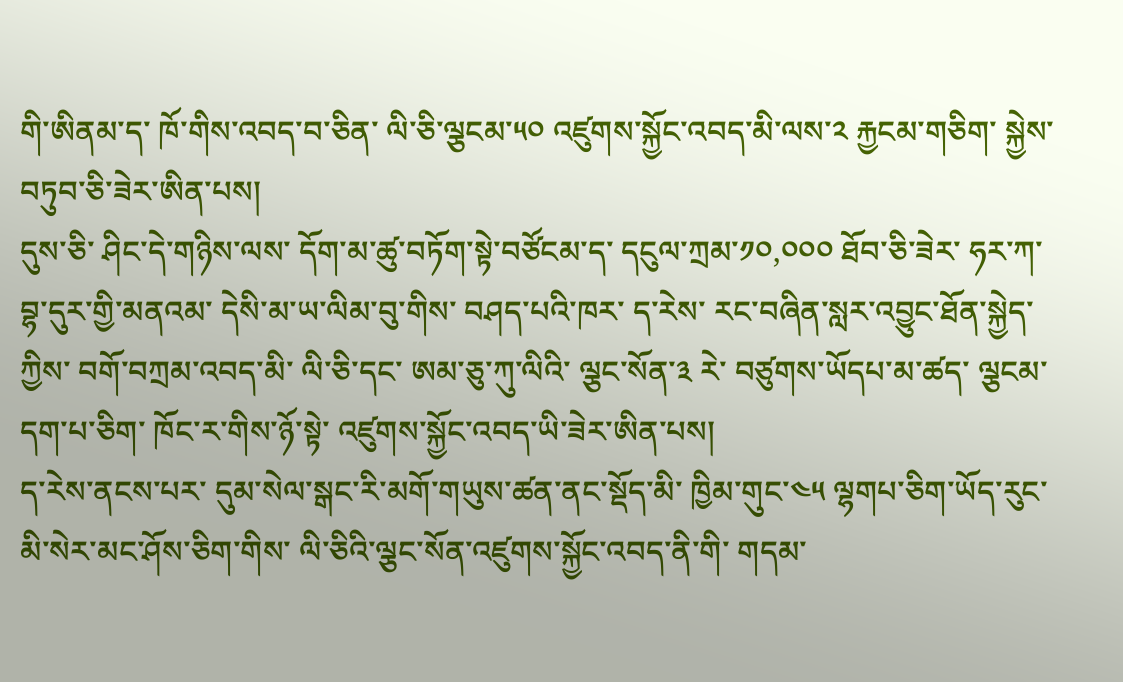གི་ཨིནམ་ད་ ཁོ་གིས་འབད་བ་ཅིན་ ལི་ཅི་ལྕངམ་༥༠ འཛུགས་སྐྱོང་འབད་མི་ལས་༢ རྐྱངམ་གཅིག་ སྐྱེས་བཏུབ་ཅི་ཟེར་ཨིན་པས།
དུས་ཅི་ ཤིང་དེ་གཉིས་ལས་ དོག་མ་ཚུ་བཏོག་སྟེ་བཙོངམ་ད་ དངུལ་ཀྲམ་༡༠,༠༠༠ ཐོབ་ཅི་ཟེར་ ཧར་ཀ་བྷ་དུར་གྱི་མནའམ་ དེསི་མ་ཡ་ལིམ་བུ་གིས་ བཤད་པའི་ཁར་ ད་རེས་ རང་བཞིན་སླར་འབྱུང་ཐོན་སྐྱེད་ཀྱིས་ བགོ་བཀྲམ་འབད་མི་ ལི་ཅི་དང་ ཨམ་ཅུ་ཀུ་ལིའི་ ལྕང་སོན་༣ རེ་ བཙུགས་ཡོདཔ་མ་ཚད་ ལྕངམ་དག་པ་ཅིག་ ཁོང་ར་གིས་ཉོ་སྟེ་ འཛུགས་སྐྱོང་འབད་ཡི་ཟེར་ཨིན་པས།
ད་རེས་ནངས་པར་ དུམ་སེལ་སྒང་རི་མགོ་གཡུས་ཚན་ནང་སྡོད་མི་ ཁྱིམ་གུང་༤༥ ལྷགཔ་ཅིག་ཡོད་རུང་ མི་སེར་མང་ཤོས་ཅིག་གིས་ ལི་ཅིའི་ལྕང་སོན་འཛུགས་སྐྱོང་འབད་ནི་གི་ གདམ་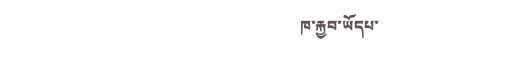ཁ་རྐྱབ་ཡོདཔ་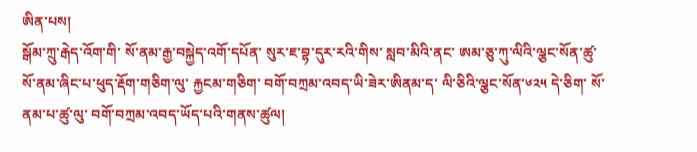ཨིན་པས།
སྒོམ་ཀྲུ་རྒེད་འོག་གི་ སོ་ནམ་རྒྱ་བསྐྱེད་འགོ་དཔོན་ སུར་ཇ་བྷ་དུར་རའི་གིས་ སླབ་མིའི་ནང་ ཨམ་ཅུ་ཀུ་ལིའི་ལྕང་སོན་ཚུ་ སོ་ནམ་ཞིང་པ་ཕུད་རྡོག་གཅིག་ལུ་ རྐྱངམ་གཅིག་ བགོ་བཀྲམ་འབད་ཡི་ཟེར་ཨིནམ་ད་ ལི་ཅིའི་ལྕང་སོན་༦༢༥ དེ་ཅིག་ སོ་ནམ་པ་ཚུ་ལུ་ བགོ་བཀྲམ་འབད་ཡོད་པའི་གནས་ཚུལ།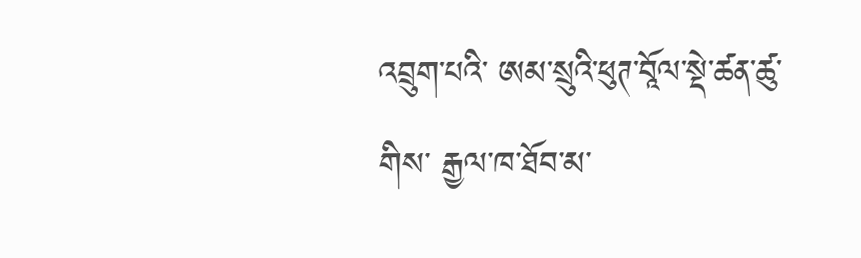འབྲུག་པའི་ ཨམ་སྲུའི་ཕུཊ་བཱོལ་སྡེ་ཚན་ཚུ་གིས་ རྒྱལ་ཁ་ཐོབ་མ་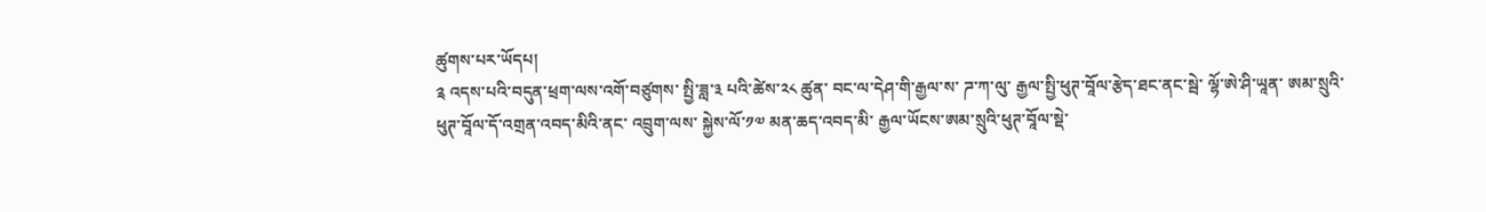ཚུགས་པར་ཡོདཔ།
༉ འདས་པའི་བདུན་ཕྲག་ལས་འགོ་བཙུགས་ སྤྱི་ཟླ་༣ པའི་ཚེས་༢༨ ཚུན་ བང་ལ་དེཤ་གི་རྒྱལ་ས་ ཌ་ཀ་ལུ་ རྒྱལ་སྤྱི་ཕུཊ་བཱོལ་རྩེད་ཐང་ནང་སྦེ་ ལྷོ་ཨེ་ཤི་ཡཱན་ ཨམ་སྲུའི་ཕུཊ་བཱོལ་དོ་འགྲན་འབད་མིའི་ནང་ འབྲུག་ལས་ སྐྱེས་ལོ་༡༧ མན་ཆད་འབད་མི་ རྒྱལ་ཡོངས་ཨམ་སྲུའི་ཕུཊ་བཱོལ་སྡེ་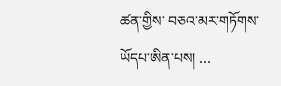ཚན་གྱིས་ བཅའ་མར་གཏོགས་ཡོདཔ་ཨིན་པས། …